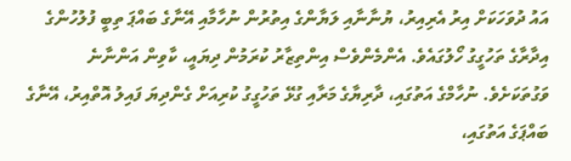އައު ދުވަހަކަށް އިރު އެރިއިރު، ޔުނާނާއި ލަޔާންގެ އިތުރުން ނުހާމާއި އޭނާގެ ބައްޕަ ތިބީ ފުލުހުންގެ އިދާރާގެ ތަހުގީގު ހޯލުގައެވެ. އެންމެންވެސް އިންތިޒާރު ކުރަމުން ދިޔައީ، ކާވިން އަންނާނެ ވަގުތަކަށެވެ. ނުހާމްގެ އަތުގައި، ދާރިޔާގެ މަރާއި ގުޅޭ ތަހުގީގު ކުރިއަށް ގެންދިޔަ ފައިލު އޮތްއިރު، އޭނާގެ ބައްޕަގެ އަތުގައި،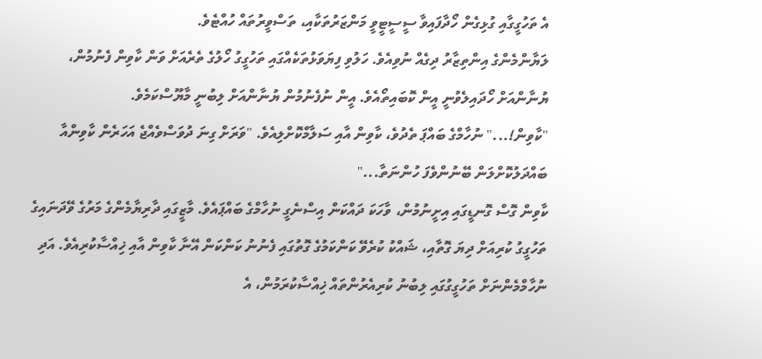އެ ތަހުގީގާއި ގުޅިގެން ހޯދާފައިވާ ސީސީޓީވީ މަންޒަރުތަކާއި، ތަސްވީރުތައް ހުއްޓެވެ.
ލަޔާންމެންގެ އިންތިޒާރު ދިގެއް ނުވިއެވެ. ހަލުވި ފިޔަވަޅުތަކެއްގައި ތަހުގީގު ހޯލުގެ ތެރެއަށް ވަން ކާވިން ފެނުމުން، ޔުނާންއަށް ހޯދައިލެވުނީ އީން ކޮބައިތޯއެވެ. އީން ނުފެނުމުން ޔުނާންއަށް ލިބުނީ މާޔޫސްކަމެވެ.
"ކާވިން!..." ނުހާމްގެ ބައްޕަ ތެދުވެ، ކާވިން އާއި ސަލާމްކޮށްލިއެވެ. "ވަރަށް ގިނަ ދުވަސްވެއްޖެ އަހަރެން ކާވިންއާ ބައްދަލުކޮށްލަން ބޭނުންވެފަ ހުންނަތާ..."
ކާވިން ގޮސް ގޮނޑީގައި އިށީނުމުން، ވާހަކަ ދައްކަން އިސްނެގީ ނުހާމްގެ ބައްޕައެވެ. މާޒީގައި ދާރިޔާމެންގެ މަރުގެ ވޭދަނައިގެ ތަހުގީގު ކުރިއަށް ދިޔަ ގޮތާއި، ޝައްކު ކުރެވޭ ކަންކަމުގެ ގޮތުގައި ފެނުނު ކަންކަން އޭނާ ކާވިން އާއި ޚިއްސާކުރިއެވެ. އަދި ނުހާމްމެންނަށް ތަހުގީގުގައި ލިބުނު ކުރިއެރުންތައް ޚިއްސާކުރަމުން، އެ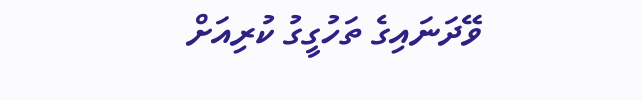ވޭދަނައިގެ ތަހުގީގު ކުރިއަށް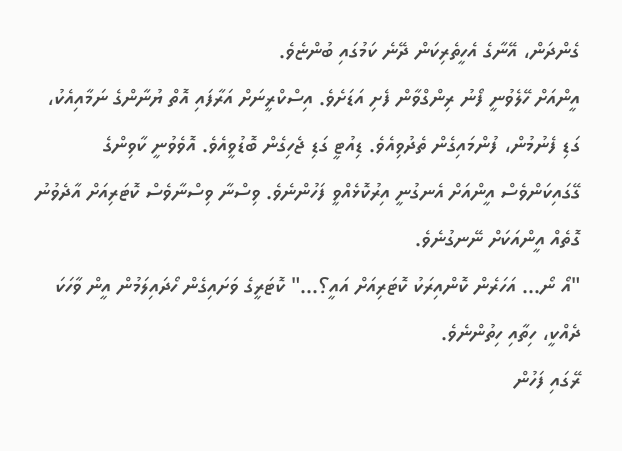ގެންދަން، އޭނާގެ އެހީތެރިކަން ދޭނެ ކަމުގައި ބުންޏެވެ.
އީންއަށް ހޭލެވުނީ ފޯނު ރިންގްވާން ފެށި އަޑަށެވެ. އިސްކްރީނަށް އަރާފައި އޮތް ޔުނާންގެ ނަމާއިއެކު، ގަޑި ފެނުމުން، ފުންމައިގެން ތެދުވިއެވެ. ޑިއުޓީ ގަޑި ޖެހިގެން ބޮޑުވީއެވެ. އޮވެވުނީ ކާވިންގެ ގޭގައިކަންވެސް އީންއަށް އެނގުނީ އިރުކޮޅެއްވީ ފަހުންނެވެ. ވިސްނާ ވިސްނާވެސް ކޮޓަރިއަށް އާދެވުނު ގޮތެއް އީންއަކަށް ނޭނގުނެވެ.
"އޯ ނޯ... އަހަރެން ކޮންއިރަކު ކޮޓަރިއަށް އައީ؟..." ކޮޓަރީގެ ވަށައިގެން ހޯދައިލަމުން އީން ވާހަކަ ދެއްކީ، ހިތާއި ހިތުންނެވެ.
ރޭގައި ފަހުން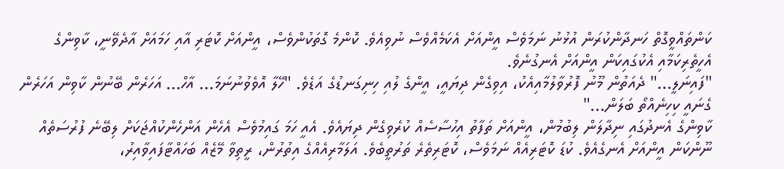ކަންތައްވީގޮތް ހަނދާންކުރަން އުޅުނު ނަމަވެސް އީންއަށް އެކަމެއްވެސް ނުވިއެވެ. ކޮންމެ ގޮތަކުންވެސް، އީންއަށް ކޮޓަރި އާއި ހަމައަށް އާދެވޭނީ، ކާވިންގެ އެހީތެރިކަމާއި އެކުގައިކަން އީންއަށް އެނގުނެވެ.
"ފައިނަލީ..." ދެއަތުން މޫނު ފޮރުވާލުމާއިއެކު، އިވިގެން ދިޔައީ، އީންގެ ލުއި ހިނިގަނޑުގެ އަޑެވެ. "ހޭލާ އޮވެވުނުނަމަ... އާހް... އަހަރެން ބޭނުން ކާވިން އަހަރެން ގެނައީ ކިހިނެއްތޯ ބަލަން..."
ކާވިންގެ އެނދުގައި ނިދާލަން ލިބުމުން، އީންއަށް ތަފާތު އިހުސާސެއް ކުރެވިގެން ދިޔައެވެ. އެއީ ހަމަ ގައިމުވެސް އެހެން އަންހެންކުއްޖަކަށް ލިބޭނެ ފުރުސަތެއް ނޫންކަން އީންއަށް އެނގެއެވެ. ކުޑަ ކޮޓަރިއެއް ނަމަވެސް، ކޮޓަރިތެރެ ތަރުތީބެވެ. އަލަމާރިއެއްގެ އިތުރުން، ރީތިވާ މޭޒެއް ބަހައްޓާފައިވާއިރު،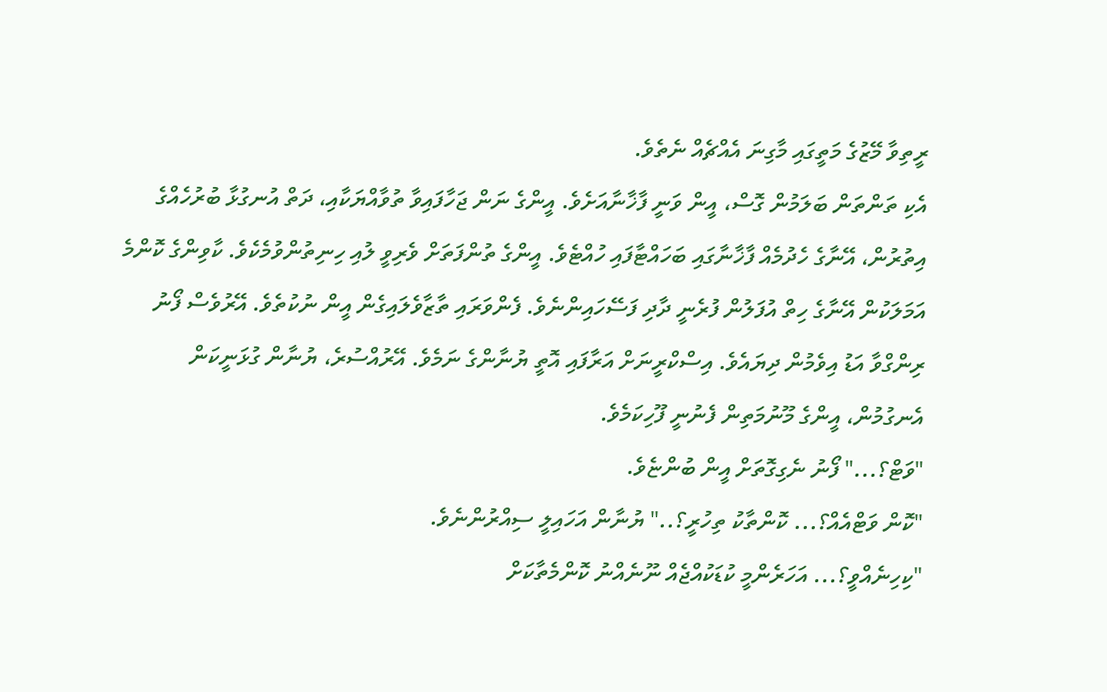ރީތިވާ މޭޒުގެ މަތީގައި މާގިނަ އެއްޗެއް ނެތެވެ.
އެކި ތަންތަން ބަލަމުން ގޮސް، އީން ވަނީ ފާޚާނާއަށެވެ. އީންގެ ނަން ޖަހާފައިވާ ތުވާއްޔަކާއި، ދަތް އުނގުޅާ ބުރުހެއްގެ އިތުރުން، އޭނާގެ ހެދުމެއް ފާޚާނާގައި ބަހައްޓާފައި ހުއްޓެވެ. އީންގެ ތުންފަތަށް ވެރިވީ ލުއި ހިނިތުންވުމެކެވެ. ކާވިންގެ ކޮންމެ އަމަލަކުން އޭނާގެ ހިތް އުފަލުން ފުރެނީ ދާދި ފަސޭހައިންނެވެ. ފެންވަރައި ތާޒާވެލައިގެން އީން ނުކުތެވެ. އޭރުވެސް ފޯނު ރިންގްވާ އަޑު އިވެމުން ދިޔައެވެ. އިސްކްރީނަށް އަރާފައި އޮތީ ޔުނާންގެ ނަމެވެ. އޭރުއްސުރެ، ޔުނާން ގުޅަނީކަން އެނގުމުން، އީންގެ މޫނުމަތިން ފެނުނީ ފޫހިކަމެވެ.
"ވަޓް؟..." ފޯނު ނެގިގޮތަށް އީން ބުންޏެވެ.
"ކޮން ވަޓްއެއް؟... ކޮންތާކު ތިހުރީ؟.." ޔުނާން އަހައިލީ ސިއްރުންނެވެ.
"ކިހިނެއްވީ؟... އަހަރެންމީ ކުޑަކުއްޖެއް ނޫނެއްނު ކޮންމެތާކަށް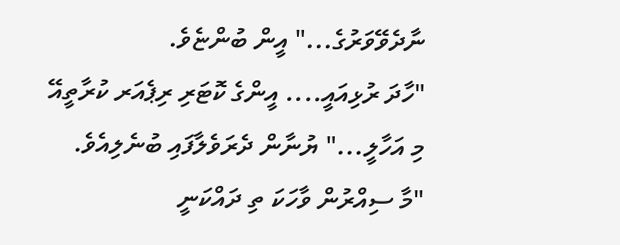ނާދެވޭވަރުގެ..." އީން ބުންޏެވެ.
"ހާދަ ރުޅިއައީ.... އީންގެ ކޮޓަރި ރިޕެއަރ ކުރާތީއޭ މި އަހާލީ..." ޔުނާން ދެރަވެލާފައި ބުނެލިއެވެ.
"މާ ސިއްރުން ވާހަކަ ތި ދައްކަނީ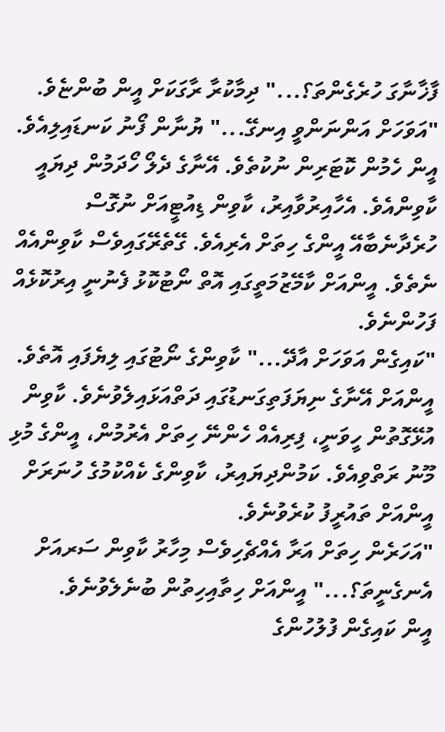ފާޚާނާގަ ހުރެގެންތަ؟..." ދިމާކުރާ ރާގަކަށް އީން ބުންޏެވެ.
"އަވަހަށް އަންނަންވީ އިނގޭ..." ޔުނާން ފޯނު ކަނޑައިލިއެވެ.
އީން ހެމުން ކޮޓަރިން ނުކުތެވެ. އޭނާގެ ދެލޯ ހޯދަމުން ދިޔައީ ކާވިންއެވެ. އެހާއިރުވާއިރު، ކާވިން ޑިއުޓީއަށް ނުގޮސް ހުރެދާނެބާއޭ އީންގެ ހިތަށް އެރިއެވެ. ގޭތެރޭގައިވެސް ކާވިންއެއް ނެތެވެ. އީންއަށް ކާމޭޒުމަތީގައި އޮތް ނޯޓުކޮޅު ފެނުނީ އިރުކޮޅެއް ފަހުންނެވެ.
"ކައިގެން އަވަހަށް އާދޭ..." ކާވިންގެ ނޯޓުގައި ލިޔެފައި އޮތެވެ.
އީންއަށް އޭނާގެ ނިޔަފަތިގަނޑުގައި ދަތްއަޅައިލެވުނެވެ. ކާވިން އުޅޭގޮތުން ހީވަނީ، ފިރިއެއް ހެންނޭ ހިތަށް އެރުމުން، އީންގެ މުޅި މޫނު ރަތްވިއެވެ. ކަމުންދިޔައިރު، ކާވިންގެ ކެއްކުމުގެ ހުނަރަށް އީންއަށް ތައުރީފު ކުރެވުނެވެ.
"އަހަރެން ހިތަށް އަރާ އެއްޗެހިވެސް މިހާރު ކާވިން ސަރއަށް އެނގެނީތަ؟..." އީންއަށް ހިތާއިހިތުން ބުނެލެވުނެވެ.
އީން ކައިގެން ފުލުހުންގެ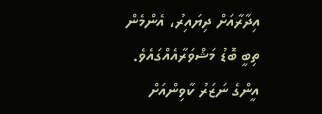އިދާރާއަށް ދިޔައިރު، އެންމެން ތިބީ ބޮޑު މަޝްވަރާއެއްގައެވެ. އީންގެ ނަޒަރު ކާވިންއަށް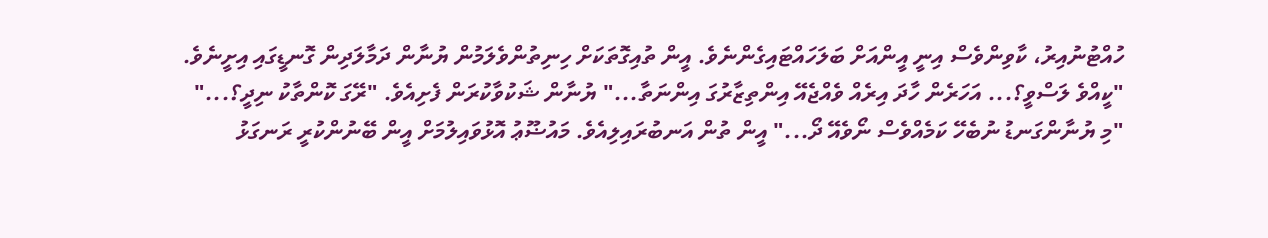ހުއްޓުނުއިރު، ކާވިންވެސް އިނީ އީންއަށް ބަލަހައްޓައިގެންނެވެ. އީން ތުއިގޮތަކަށް ހިނިތުންވެލަމުން ޔުނާން ދަމާލަދިން ގޮނޑީގައި އިށީނެވެ.
"ކީއްވެ ލަސްވީ؟... އަހަރެން ހާދަ އިރެއް ވެއްޖެއޭ އިންތިޒާރުގަ އިންނަތާ..." ޔުނާން ޝަކުވާކުރަން ފެށިއެވެ. "ރޭގަ ކޮންތާކު ނިދީ؟..."
"މި ޔުނާންގަނޑު ނުބެހޭ ކަމެއްވެސް ނޯވެއޭ ދޯ..." އީން ތުން އަނބުރައިލިއެވެ. މައުޟޫޢު އޮޅުވައިލުމަށް އީން ބޭނުންކުރީ ރަނގަޅު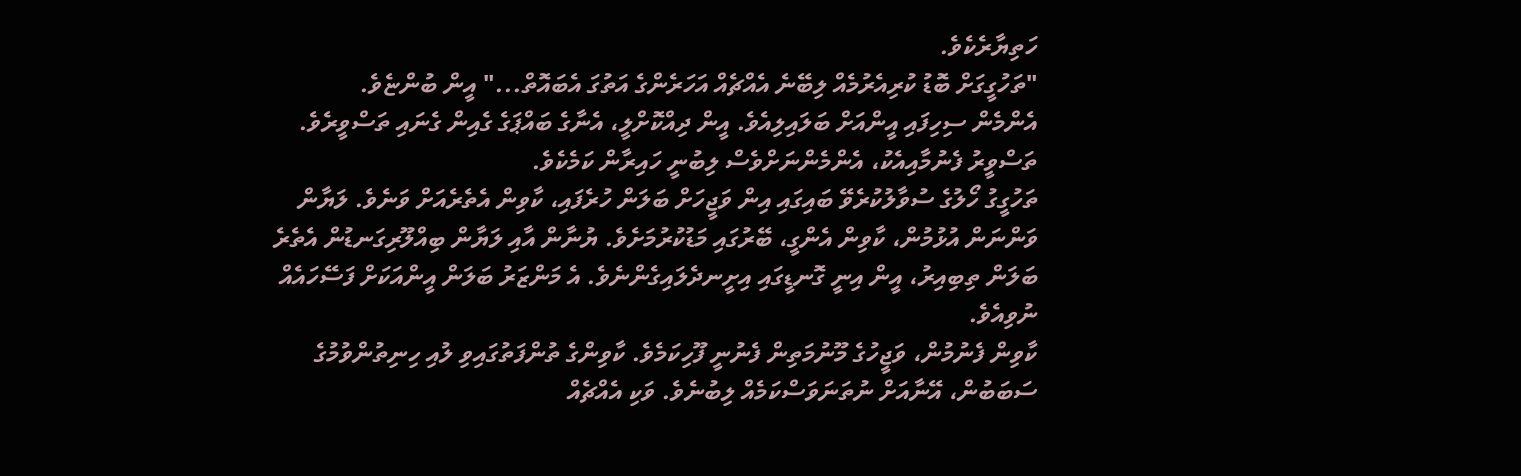ހަތިޔާރެކެވެ.
"ތަހުގީގަށް ބޮޑު ކުރިއެރުމެއް ލިބޭނެ އެއްޗެއް އަހަރެންގެ އަތުގަ އެބައޮތް..." އީން ބުންޏެވެ.
އެންމެން ސިހިފައި އީންއަށް ބަލައިލިއެވެ. އީން ދިއްކޮށްލީ، އެނާގެ ބައްޕަގެ ގެއިން ގެނައި ތަސްވީރެވެ. ތަސްވީރު ފެނުމާއިއެކު، އެންމެންނަށްވެސް ލިބުނީ ހައިރާން ކަމެކެވެ.
ތަހުގީގު ހޯލުގެ ސުވާލުކުރެވޭ ބައިގައި އިން ވަޖީހަށް ބަލަން ހުރެފައި، ކާވިން އެތެރެއަށް ވަނެވެ. ލަޔާން ވަންނަން އުޅުމުން، ކާވިން އެންގީ، ބޭރުގައި މަޑުކުރުމަށެވެ. ޔުނާން އާއި ލަޔާން ބިއްލޫރިގަނޑުން އެތެރެ ބަލަން ތިބިއިރު، އީން އިނީ ގޮނޑީގައި އިށީނދެލައިގެންނެވެ. އެ މަންޒަރު ބަލަން އީންއަކަށް ފަސޭހައެއް ނުވިއެވެ.
ކާވިން ފެނުމުން، ވަޖީހުގެ މޫނުމަތިން ފެނުނީ ފޫހިކަމެވެ. ކާވިންގެ ތުންފަތުގައިވި ލުއި ހިނިތުންވުމުގެ ސަބަބުން، އޭނާއަށް ނުތަނަވަސްކަމެއް ލިބުނެވެ. ވަކި އެއްޗެއް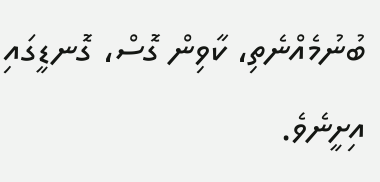ބުނުމެއްނެތި، ކާވިން ގޮސް، ގޮނޑީގައި އިށީނެވެ.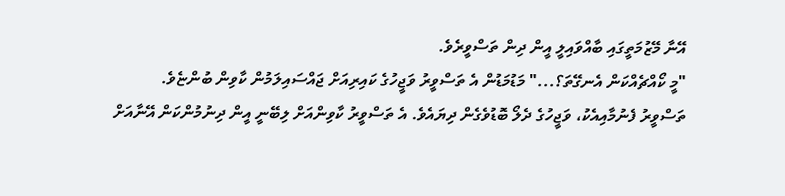އޭނާ މޭޒުމަތީގައި ބާއްވައިލީ އީން ދިން ތަސްވީރެވެ.
"މީ ކޯއްޗެއްކަން އެނގޭތަ؟..." މަޑުމަޑުން އެ ތަސްވީރު ވަޖީހުގެ ކައިރިއަށް ޖައްސައިލަމުން ކާވިން ބުންޏެވެ.
ތަސްވީރު ފެނުމާއިއެކު، ވަޖީހުގެ ދެލޯ ބޮޑުވެގެން ދިޔައެވެ. އެ ތަސްވީރު ކާވިންއަށް ލިބޭނީ އީން ދިނުމުންކަން އޭނާއަށް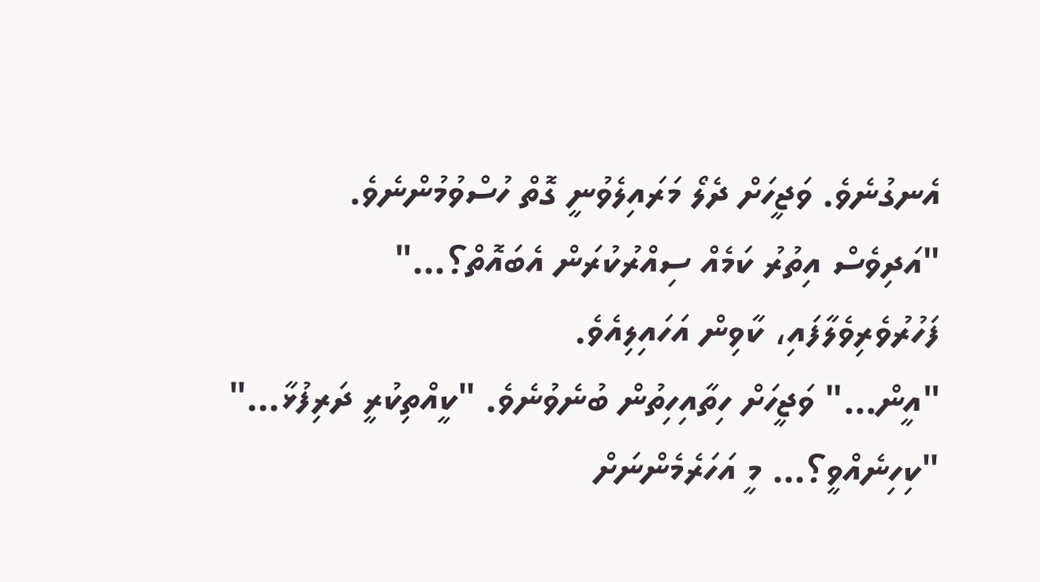އެނގުނެވެ. ވަޖީހަށް ދެލޯ މަރައިލެވުނީ ގޮތް ހުސްވުމުންނެވެ.
"އަދިވެސް އިތުރު ކަމެއް ސިއްރުކުރަން އެބައޮތް؟..." ފަހުރުވެރިވެލާފައި، ކާވިން އަހައިލިއެވެ.
"އީން..." ވަޖީހަށް ހިތާއިހިތުން ބުނެވުނެވެ. "ކީއްތިކުރީ ދަރިފުޅާ..."
"ކިހިނެއްވީ؟... މީ އަހަރެމެންނަށް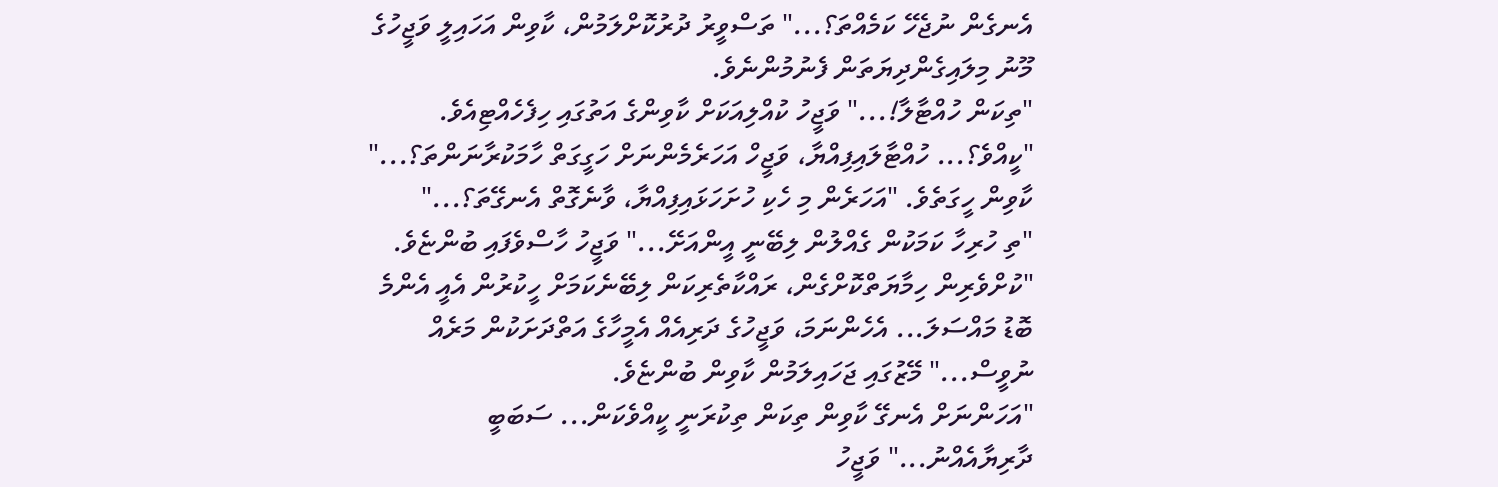އެނގެން ނުޖެހޭ ކަމެއްތަ؟..." ތަސްވީރު ދުރުކޮށްލަމުން، ކާވިން އަހައިލީ ވަޖީހުގެ މޫނު މިލައިގެންދިޔަތަން ފެނުމުންނެވެ.
"ތިކަން ހުއްޓާލާ!..." ވަޖީހު ކުއްލިއަކަށް ކާވިންގެ އަތުގައި ހިފެހެއްޓިއެވެ.
"ކީއްވެ؟... ހުއްޓާލައިފިއްޔާ، ވަޖީހް އަހަރެމެންނަށް ހަގީގަތް ހާމަކުރާނަންތަ؟..." ކާވިން ހީގަތެވެ. "އަހަރެން މި ހެކި ހުށަހަޅައިފިއްޔާ، ވާނެގޮތް އެނގޭތަ؟..."
"ތި ހުރިހާ ކަމަކުން ގެއްލުން ލިބޭނީ އީންއަށޭ..." ވަޖީހު ހާސްވެފައި ބުންޏެވެ.
"ކުށްވެރިން ހިމާޔަތްކޮށްގެން، ރައްކާތެރިކަން ލިބޭނެކަމަށް ހީކުރުން އެއީ އެންމެ ބޮޑު މައްސަލަ... އެހެންނަމަ، ވަޖީހުގެ ދަރިއެއް އެމީހާގެ އަތްދަށަކުން މަރެއް ނުވީސް..." މޭޒުގައި ޖަހައިލަމުން ކާވިން ބުންޏެވެ.
"އަހަންނަށް އެނގޭ ކާވިން ތިކަން ތިކުރަނީ ކީއްވެކަން... ސަބަބީ ދާރިޔާއެއްނު..." ވަޖީހު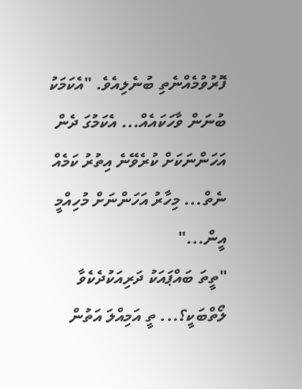ފޮރުވުމެއްނެތި ބުނެލިއެވެ. "އެކަމަކު ބުނަން ވާހަކައެއް... އެކަމުގަ ދެން އަހަންނަކަށް ކުރެވޭނެ އިތުރު ކަމެއް ނެތް... މިހާރު އަހަންނަށް މުހިއްމީ އީން..."
"ތީތަ ބައްޕައަކު ދަރިއަކުދެކެވާ ލޯތްބަކީ؟... ތީ އަމިއްލަ އަތުން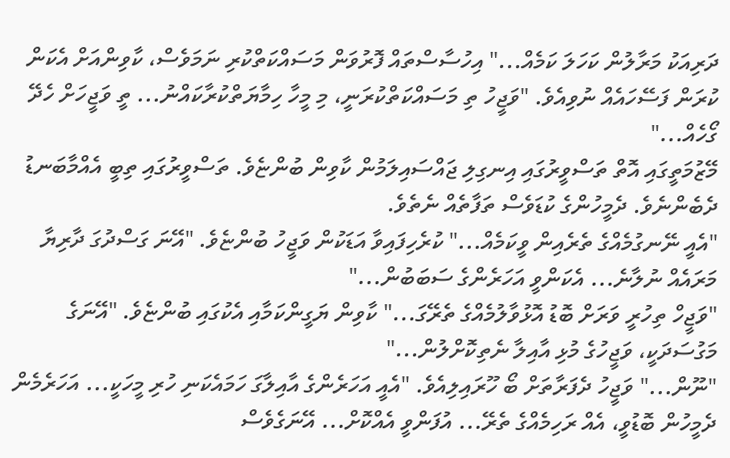ދަރިއަކު މަރާލުން ކަހަލަ ކަމެއް..." އިހުސާސްތައް ފޮރުވަން މަސައްކަތްކުރި ނަމަވެސް، ކާވިންއަށް އެކަން ކުރަން ފަސޭހައެއް ނުވިއެވެ. "ވަޖީހު ތި މަސައްކަތްކުރަނީ، މި މީހާ ހިމާޔަތްކުރާކައްނު... ތީ ވަޖީހަށް ހެދޭ ގޯހެއް..."
މޭޒުމަތީގައި އޮތް ތަސްވީރުގައި އިނގިލި ޖައްސައިލަމުން ކާވިން ބުންޏެވެ. ތަސްވީރުގައި ތިބީ އެއްމާބަނޑު ދެބެންނެވެ. ދެމީހުންގެ ކުޑަވެސް ތަފާތެއް ނެތެވެ.
"އެއީ ނޭނގުމެއްގެ ތެރެއިން ވީކަމެއް..." ކުރެހިފައިވާ އަޑަކުން ވަޖީހު ބުންޏެވެ. "އޭނަ ގަސްދުގަ ދާރިޔާ މަރައެއް ނުލާނެ... އެކަންވީ އަހަރެންގެ ސަބަބުން..."
"ވަޖީހް ތިހުރީ ވަރަށް ބޮޑު އޮޅުވާލުމެއްގެ ތެރޭގަ..." ކާވިން ޔަގީންކަމާއި އެކުގައި ބުންޏެވެ. "އޭނަގެ މަގުސަދަކީ، ވަޖީހުގެ މުޅި އާއިލާ ނެތިކޮށްލުން..."
"ނޫން..." ވަޖީހު ދެފަރާތަށް ބޯ ހޫރައިލިއެވެ. "އެއީ އަހަރެންގެ އާއިލާގަ ހަމައެކަނި ހުރި މީހަކީ... އަހަރެމެން ދެމީހުން ބޮޑުވީ، އެއް ރަހިމެއްގެ ތެރޭ... އުފަންވީ އެއްކޮށް... އޭނަގެވެސް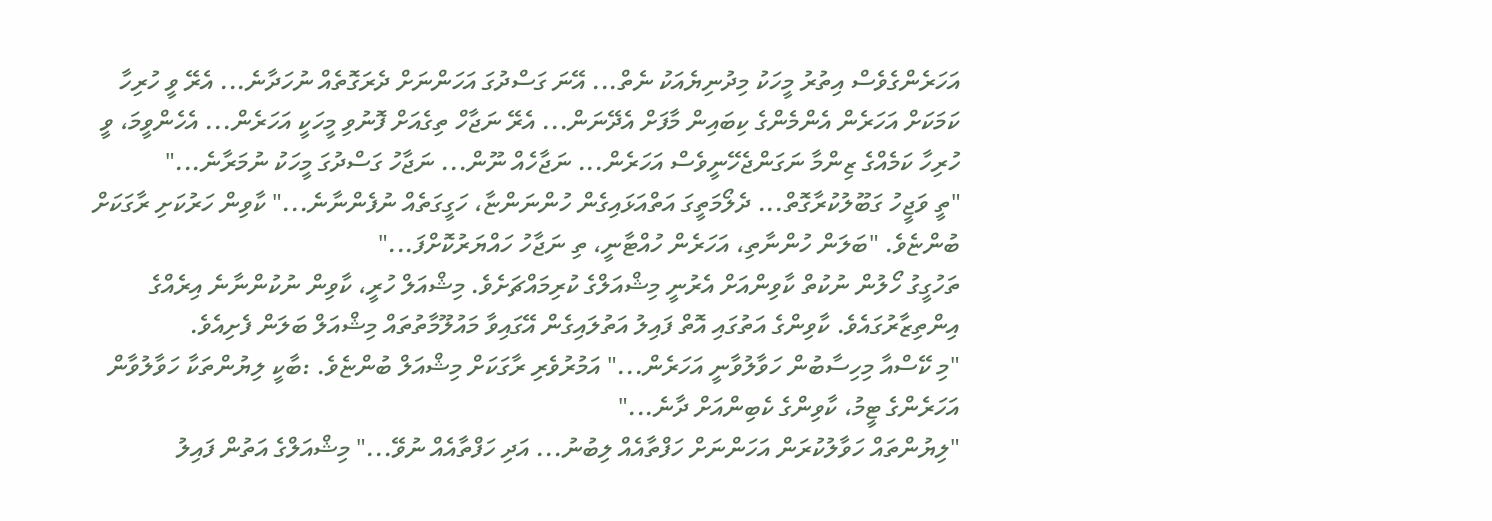އަހަރެންގެވެސް އިތުރު މީހަކު މިދުނިޔެއަކު ނެތް... އޭނަ ގަސްދުގަ އަހަންނަށް ދެރަގޮތެއް ނުހަދާނެ... އެރޭ ވީ ހުރިހާ ކަމަކަށް އަހަރެން އެންމެންގެ ކިބައިން މާފަށް އެދޭނަން... އެރޭ ނަޖާހް ތިގެއަށް ފޮނުވި މީހަކީ އަހަރެން... އެހެންވީމަ، ވީ ހުރިހާ ކަމެއްގެ ޒިންމާ ނަގަންޖެހޭނީވެސް އަހަރެން... ނަޖާހެއް ނޫން... ނަޖާހު ގަސްދުގަ މީހަކު ނުމަރާނެ..."
"ތީ ވަޖީހު ގަބޫލުކުރާގޮތް... ދެލޯމަތީގަ އަތްއަޅައިގެން ހުންނަންޏާ، ހަގީގަތެއް ނުފެންނާނެ..." ކާވިން ހަރުކަށި ރާގަކަށް ބުންޏެވެ. "ބަލަން ހުންނާތި، އަހަރެން ހުއްޓާނީ، ތި ނަޖާހު ހައްޔަރުކޮށްފަ..."
ތަހުގީގު ހޯލުން ނުކުތް ކާވިންއަށް އެރުނީ މިޝްއަލްގެ ކުރިމައްޗަށެވެ. މިޝްއަލް ހުރީ، ކާވިން ނުކުންނާނެ އިރެއްގެ އިންތިޒާރުގައެވެ. ކާވިންގެ އަތުގައި އޮތް ފައިލު އަތުލައިގެން އޭގައިވާ މައުލޫމާތުތައް މިޝްއަލް ބަލަން ފެށިއެވެ.
"މި ކޭސްއާ މިހިސާބުން ހަވާލުވާނީ އަހަރެން..." އަމުރުވެރި ރާގަކަށް މިޝްއަލް ބުންޏެވެ. :ބާކީ ލިޔުންތަކާ ހަވާލުވާން އަހަރެންގެ ޓީމު، ކާވިންގެ ކެބިންއަށް ދާނެ..."
"ލިޔުންތައް ހަވާލުކުރަން އަހަންނަށް ހަފްތާއެއް ލިބުނު... އަދި ހަފްތާއެއް ނުވޭ..." މިޝްއަލްގެ އަތުން ފައިލު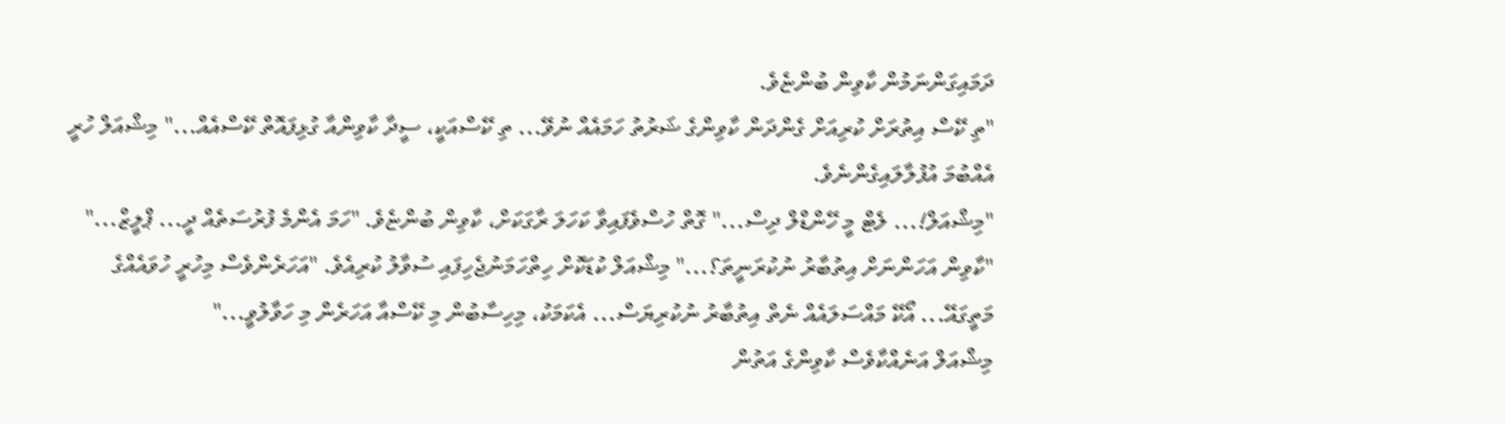ދަމައިގަންނަމުން ކާވިން ބުންޏެވެ.
"ތި ކޭސް އިތުރަށް ކުރިއަށް ގެންދަން ކާވިންގެ ޝަރުތު ހަމައެއް ނުވޭ... ތި ކޭސްއަކީ، ސީދާ ކާވިންއާ ގުޅިފައޮތް ކޭސްއެއް..." މިޝްއަލް ހުރީ އެއްބުމަ އުފުލާލައިގެންނެވެ.
"މިޝްއަލް!... ލެޓް މީ ހޭންޑްލް ދިސް..." ގޮތް ހުސްވެފައިވާ ކަހަލަ ރާގަކަށް، ކާވިން ބުންޏެވެ. "ހަމަ އެންމެ ފުރުސަތެއް ދީ... ޕްލީޒް..."
"ކާވިން އަހަންނަށް އިތުބާރު ނުކުރަނީތަ؟..." މިޝްއަލް ކުޑަކޮށް ހިތްހަމަނުޖެހިފައި ސުވާލު ކުރިއެވެ. "އަހަރެންވެސް މިހުރީ ހުވައެއްގެ މަތީގައޭ... އޯކޭ މައްސަލައެއް ނެތް އިތުބާރު ނުކުރިޔަސް... އެކަމަކު، މިހިސާބުން މި ކޭސްއާ އަހަރެން މި ހަވާލުވީ..."
މިޝްއަލް އަނެއްކާވެސް ކާވިންގެ އަތުން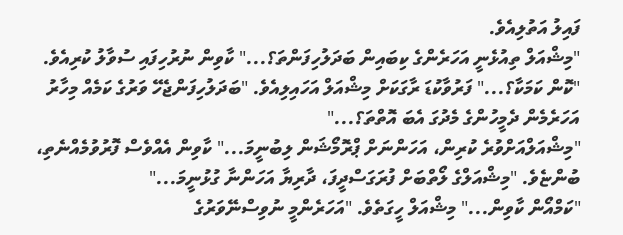ފައިލު އަތުލިއެވެ.
"މިޝްއަލް ތިއުޅެނީ އަހަރެންގެ ކިބައިން ބަދަލުހިފަންތަ؟..." ކާވިން ނުރުހިފައި ސުވާލު ކުރިއެވެ.
"ކޮން ކަމަކާ؟..." ފަރުވާކުޑަ ރާގަކަށް މިޝްއަލް އަހައިލިއެވެ. "ބަދަލުހިފަންޖެހޭ ވަރުގެ ކަމެއް މިހާރު އަހަރެމެން ދެމީހުންގެ މެދުގަ އެބަ އޮތްތަ؟..."
"މިޝްއަލްއަށްވުރެ ކުރިން، އަހަންނަށް ޕްރޮމޯޝަން ލިބުނީމަ..." ކާވިން އެއްވެސް ފޮރުވުމެއްނެތި، ބުންޏެވެ. "މިޝްއަލްގެ ލޯތްބަށް ފުރަގަސްދީފަ، ދާރިޔާ އަހަންނާ ގުޅުނީމަ..."
"ކަމްއޯން ކާވިން..." މިޝްއަލް ހީގަތެވެ. "އަހަރެންމީ ނުވިސްނޭވަރުގެ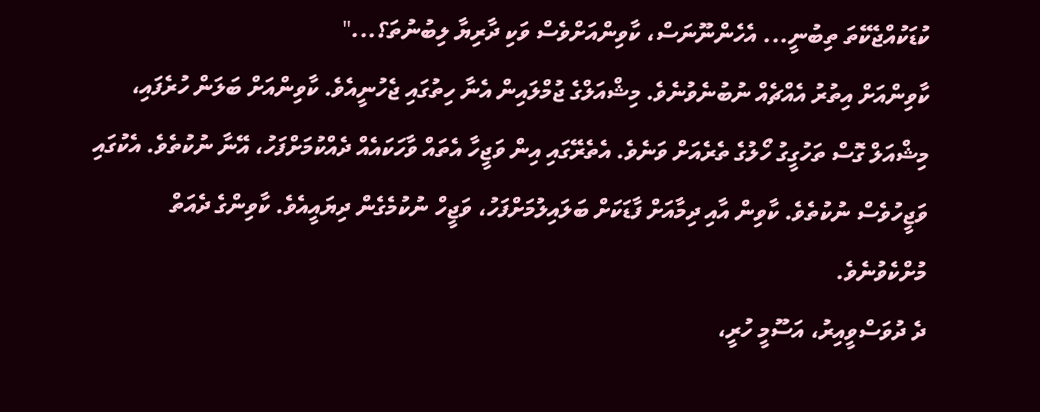ކުޑަކުއްޖެކޭތަ ތިބުނީ... އެހެންނޫނަސް، ކާވިންއަށްވެސް ވަކި ދާރިޔާ ލިބުނުތަ؟..."
ކާވިންއަށް އިތުރު އެއްޗެއް ނުބުނެވުނެވެ. މިޝްއަލްގެ ޖުމްލައިން އެނާ ހިތުގައި ޖެހުނީއެވެ. ކާވިންއަށް ބަލަން ހުރެފައި، މިޝްއަލް ގޮސް ތަހުގީގު ހޯލުގެ ތެރެއަށް ވަނެވެ. އެތެރޭގައި އިން ވަޖީހާ އެތައް ވާހަކައެއް ދެއްކުމަށްފަހު، އޭނާ ނުކުތެވެ. އެކުގައި ވަޖީހުވެސް ނުކުތެވެ. ކާވިން އާއި ދިމާއަށް ފާޑަކަށް ބަލައިލުމަށްފަހު، ވަޖީހް ނުކުމެގެން ދިޔައީއެވެ. ކާވިންގެ ދެއަތް މުށްކެވުނެވެ.
ދެ ދުވަސްވީއިރު، އަސޫމީ ހުރީ،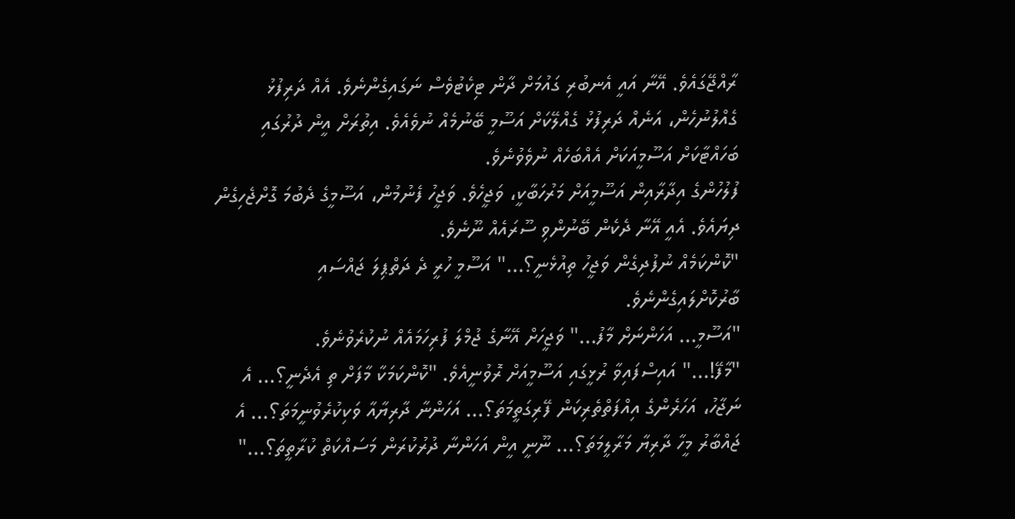ރާއްޖޭގައެވެ. އޭނާ އައީ އެނބުރި ގައުމަށް ދާން ޓިކެޓުވެސް ނަގައިގެންނެވެ. އެއް ދަރިފުޅު ގެއްލުނުހެން، އަނެއް ދަރިފުޅު ގެއްލޭކަށް އަސޫމީ ބޭނުމެއް ނުވެއެވެ. އިތުރަށް އީން ދުރުގައި ބަހައްޓާކަށް އަސޫމީއަކަށް އެއްބަހެއް ނުވެވުނެވެ.
ފުލުހުންގެ އިދާރާއިން އަސޫމީއަށް މަރުހަބާކީ، ވަޖީހެވެ. ވަޖީހު ފެނުމުން، އަސޫމީގެ ދެބުމަ ގޮށްޖެހިގެން ދިޔައެވެ. އެއީ އޭނާ ދެކެން ބޭނުންވި ސޫރައެއް ނޫނެވެ.
"ކޮންކަމެއް ނުފުދިގެން ވަޖީހު ތިއުޅެނީ؟..." އަސޫމީ ހުރީ ދެ ދަތްޕިލަ ޖައްސައި ބާރުކޮށްލައިގެންނެވެ.
"އަސޫމީ... އަހަންނަށް މާފު..." ވަޖީހަށް އޭނާގެ ޖުމްލަ ފުރިހަމައެއް ނުކުރެވުނެވެ.
"މާފޭ!..." އައިސްފައިވާ ރުޅީގައި އަސޫމީއަށް ރޮވުނީއެވެ. "ކޮންކަމަކާ މާފަށް ތި އެދެނީ؟... އެ ނަޖާހު، އަހަރެންގެ އިއްފަތްތެރިކަން ފޭރިގަތީމަތަ؟... އަހަންނާ ދާރިޔާއާ ވަކިކުރެވުނީމަތަ؟... އެ ޖައްބާރު މީހާ ދާރިޔާ މަރާލީމަތަ؟... ނޫނީ އީން އަހަންނާ ދުރުކުރަން މަސައްކަތް ކުރާތީތަ؟..."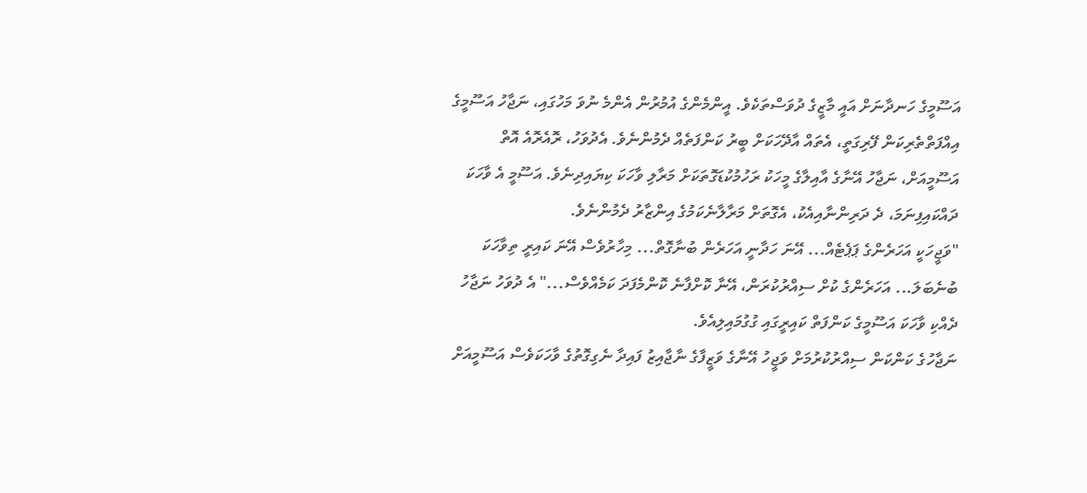އަސޫމީގެ ހަނދާނަށް އައީ މާޒީގެ ދުވަސްތަކެވެ. އީންމެންގެ އުމުރުން އެންމެ ނުވަ މަހުގައި، ނަޖާހު އަސޫމީގެ އިއްފަތްތެރިކަން ފޭރިގަތީ، އެތައް އާދޭހަކަށް ބީރު ކަންފަތެއް ދެމުންނެވެ. އެދުވަހު، ރޮއެރޮއެ އޮތް އަސޫމީއަށް، ނަޖާހު އޭނާގެ އާއިލާގެ މީހަކު ރަހުމުކުޑަގޮތަކަށް މަރާލި ވާހަކަ ކިޔައިދިނެވެ. އަސޫމީ އެ ވާހަކަ ދައްކައިފިނަމަ، ދެ ދަރިންނާއިއެކު، އެގޮތަށް މަރާލާނެކަމުގެ އިންޒާރު ދެމުންނެވެ.
"ވަޖީހަކީ އަހަރެންގެ ޕަޕެޓެއް... އޭނަ ހަދާނީ އަހަރެން ބުނާގޮތް... މިހާރުވެސް އޭނަ ކައިރީ ތިވާހަކަ ބުނެބަލަ... އަހަރެންގެ ކުށް ސިއްރުކުރަން، އޭނާ ކޮށްފާނެ ކޮންމެފަދަ ކަމެއްވެސް..." އެ ދުވަހު ނަޖާހު ދެއްކި ވާހަކަ އަސޫމީގެ ކަންފަތް ކައިރީގައި ގުގުމައިލިއެވެ.
ނަޖާހުގެ ކަންކަން ސިއްރުކުރުމަށް ވަޖީހު އޭނާގެ ވަޒީފާގެ ނާޖާއިޒު ފައިދާ ނެގިގޮތުގެ ވާހަކަވެސް އަސޫމީއަށް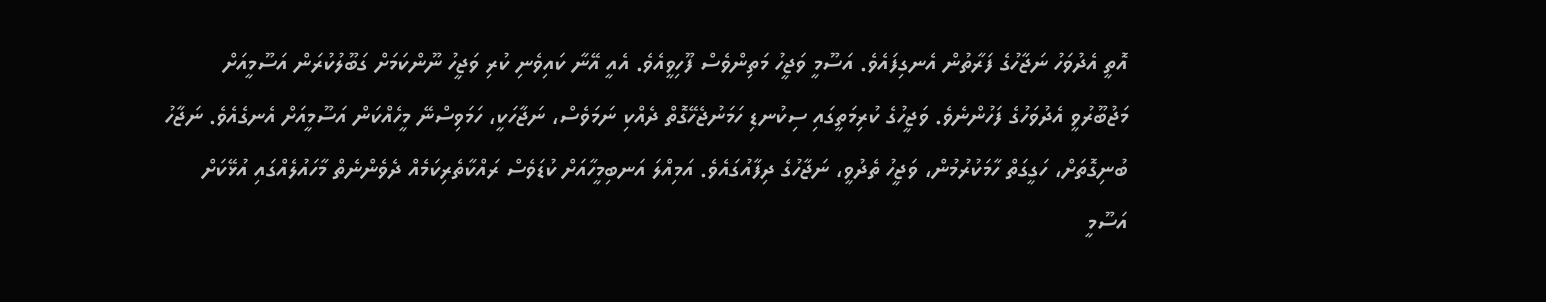އޮތީ އެދުވަހު ނަޖާހުގެ ފަރާތުން އެނގިފައެވެ. އަސޫމީ ވަޖީހު މަތިންވެސް ފޫހިވީއެވެ. އެއީ އޭނާ ކައިވެނި ކުރި ވަޖީހު ނޫންކަމަށް ގަބޫލުކުރަން އަސޫމީއަށް މަޖުބޫރުވީ އެދުވަހުގެ ފަހުންނެވެ. ވަޖީހުގެ ކުރިމަތީގައި ސިކުނޑި ހަމަނުޖެހޭގޮތް ދެއްކި ނަމަވެސް، ނަޖާހަކީ، ހަމަވިސްނޭ މީހެއްކަން އަސޫމީއަށް އެނގެއެވެ. ނަޖާހު ބުނިގޮތަށް، ހަގީގަތް ހާމަކުރުމުން، ވަޖީހު ތެދުވީ، ނަޖާހުގެ ދިފާއުގައެވެ. އަމިއްލަ އަނބިމީހާއަށް ކުޑަވެސް ރައްކާތެރިކަމެއް ދެވެންނެތް މާހައުލެއްގައި އުޅޭކަށް އަސޫމީ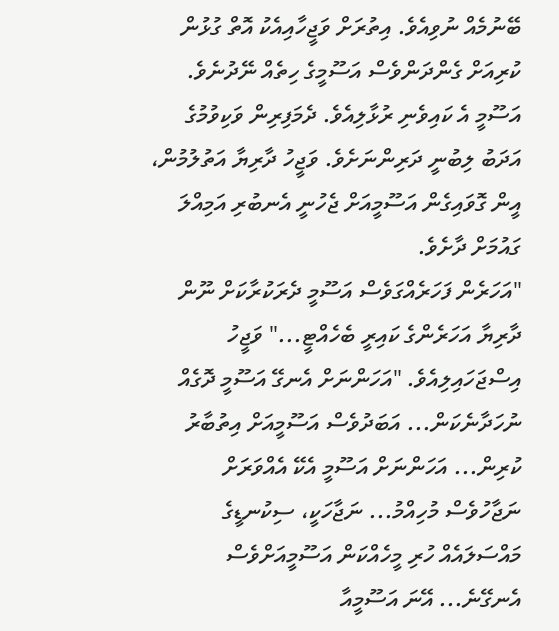ބޭނުމެއް ނުވިއެވެ. އިތުރަށް ވަޖީހާއިއެކު އޮތް ގުޅުން ކުރިއަށް ގެންދަންވެސް އަސޫމީގެ ހިތެއް ނޭދުނެވެ. އަސޫމީ އެ ކައިވެނި ރުޅާލިއެވެ. ދެމަފިރިން ވަކިވުމުގެ އަދަބު ލިބުނީ ދަރިންނަށެވެ. ވަޖީހު ދާރިޔާ އަތުލުމުން، އީން ގޮވައިގެން އަސޫމީއަށް ޖެހުނީ އެނބުރި އަމިއްލަ ގައުމަށް ދާށެވެ.
"އަހަރެން ފަހަރެއްގަވެސް އަސޫމީ ދެރަކުރާކަށް ނޫން ދާރިޔާ އަހަރެންގެ ކައިރީ ބެހެއްޓީ..." ވަޖީހު އިސްޖަހައިލިއެވެ. "އަހަންނަށް އެނގޭ އަސޫމީ ދޮގެއް ނުހަދާނެކަން... އަބަދުވެސް އަސޫމީއަށް އިތުބާރު ކުރިން... އަހަންނަށް އަސޫމީ އެކޭ އެއްވަރަށް ނަޖާހުވެސް މުހިއްމު... ނަޖާހަކީ، ސިކުނޑީގެ މައްސަލައެއް ހުރި މީހެއްކަން އަސޫމީއަށްވެސް އެނގޭނެ... އޭނަ އަސޫމީއާ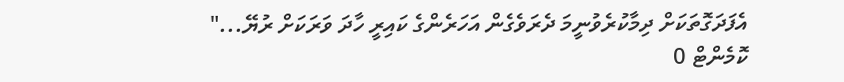އެފަދަގޮތަކަށް ދިމާކުރެވުނީމަ ދެރަވެގެން އަހަރެންގެ ކައިރީ ހާދަ ވަރަކަށް ރުޔޭ..."
ކޮމެންޓް 0